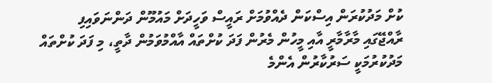ކުށް މަދުކުރަން އިސްކަން ދެއްވުމަށް ރައީސް ވަހީދަށް މައުމޫން ދަންނަވައިފި
ރާއްޖޭގައި މާރާމާރީ އާއި މީހުން މެރުން ފަދަ ކުށްތައް އާއްމުވަމުން ދާތީ، މި ފަދަ ކުށްތައް މަދުކުރުމަކީ ސަރުކާރުން އެންމެ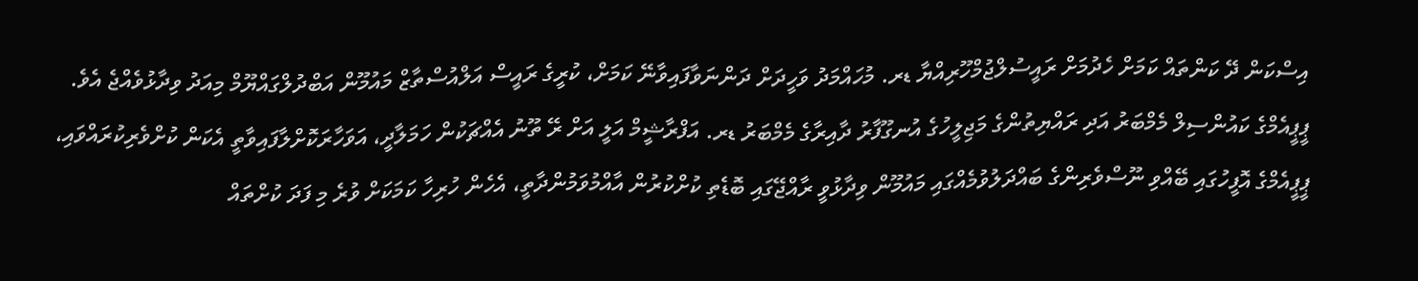އިސްކަން ދޭ ކަންތައް ކަމަށް ހެދުމަށް ރައީސުލްޖުމްހޫރިއްޔާ ޑރ. މުހައްމަދު ވަހީދަށް ދަންނަވާފައިވާނޭ ކަމަށް، ކުރީގެ ރައީސް އަލްއުސްތާޒް މައުމޫން އަބްދުލްގައްޔޫމް މިއަދު ވިދާޅުވެއްޖެ އެވެ.
ޕީޕީއެމްގެ ކައުންސިލް މެމްބަރު އަދި ރައްޔިތުންގެ މަޖިލީހުގެ އުނގޫފާރު ދާއިރާގެ މެމްބަރު ޑރ. އަފްރާޝީމް އަލީ އަށް ރޭ ތޫނު އެއްޗަކުން ހަމަލާދީ، އަވަހާރަކޮށްލާފައިވާތީ އެކަން ކުށްވެރިކުރައްވައި، ޕީޕީއެމްގެ އޮފީހުގައި ބޭއްވި ނޫސްވެރިންގެ ބައްދަލުވުމެއްގައި މައުމޫން ވިދާޅުވީ ރާއްޖޭގައި ބޮޑެތި ކުށްކުރުން އާއްމުވަމުންދާތީ، އެހެން ހުރިހާ ކަމަކަށް ވުރެ މި ފަދަ ކުށްތައް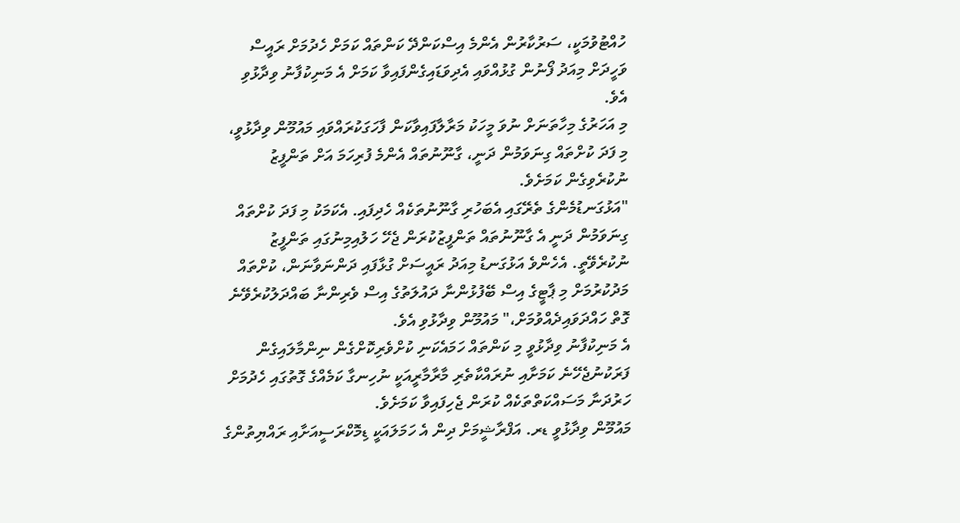ހުއްޓުވުމަކީ، ސަރުކާރުން އެންމެ އިސްކަންދޭ ކަންތައް ކަމަށް ހެދުމަށް ރައީސް ވަހީދަށް މިއަދު ފޯނުން ގުޅުއްވައި އެދިވަޑައިގެންފައިވާ ކަމަށް އެ މަނިކުފާނު ވިދާޅުވި އެވެ.
މި އަހަރުގެ މިހާތަނަށް ނުވަ މީހަކު މަރާލާފައިވާކަން ފާހަގަކުރައްވައި މައުމޫން ވިދާޅުވީ، މި ފަދަ ކުށްތައް ގިނަވަމުން ދަނީ، ގާނޫނުތައް އެންމެ ފުރިހަމަ އަށް ތަންފީޒު ނުކުރެވިގެން ކަމަށެވެ.
"އަޅުގަނޑުމެންގެ ތެރޭގައި އެބަހުރި ގާނޫނުތަކެއް ހެދިފައި. އެކަމަކު މި ފަދަ ކުށްތައް ގިނަވަމުން ދަނީ އެ ގާނޫނުތައް ތަންފީޒުކުރަން ޖެހޭ ހަލުއިމިނުގައި ތަންފީޒު ނުކުރެވޭތީ. އެހެންވެ އަޅުގަނޑު މިއަދު ރައީސަށް ގުޅާފައި ދަންނަވާނަން، ކުށްތައް މަދުކުރުމަށް މި ޕާޓީގެ އިސް ބޭފުޅުންނާ ދައުލަތުގެ އިސް ވެރިންނާ ބައްދަލުކުރެވޭނެ ގޮތް ހައްދަވައިދެއްވުމަށް،" މައުމޫން ވިދާޅުވި އެވެ.
އެ މަނިކުފާނު ވިދާޅުވީ މި ކަންތައް ހަމައެކަނި ކުށްވެރިކޮށްގެން ނިންމާލައިގެން ފަރަކުނުޖެހޭނެ ކަމަށާއި ނުރައްކާތެރި މާރާމާރީއަކީ ނުހިނގާ ކަމެއްގެ ގޮތުގައި ހެދުމަށް ހަރުދަނާ މަސައްކަތްތަކެއް ކުރަން ޖެހިފައިވާ ކަމަށެވެ.
މައުމޫން ވިދާޅުވީ ޑރ. އަފްރާޝީމަށް ދިން އެ ހަމަލައަކީ ޑިމޮކްރަސީއަށާއި ރައްޔިތުންގެ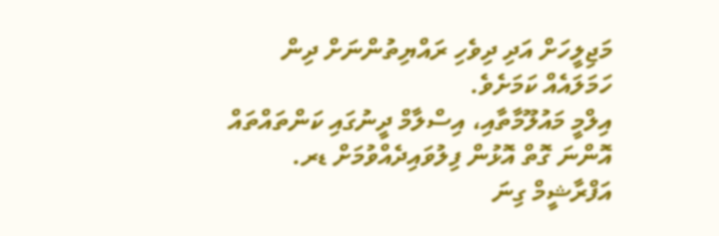މަޖިލީހަށް އަދި ދިވެހި ރައްޔިތުންނަށް ދިން ހަމަލައެއް ކަމަށެވެ.
އިލްމީ މައުލޫމާތާއި، އިސްލާމް ދީނުގައި ކަންތައްތައް އޮންނަ ގޮތް އޮޅުން ފިލުވައިދެއްވުމަށް ޑރ. އަފްރާޝީމް ގިނަ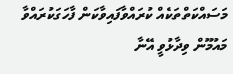މަސައްކަތްތަކެއް ކުރައްވާފައިވާކަން ފާހަގަކުރައްވާ މައުމޫން ވިދާޅުވީ އޭނާ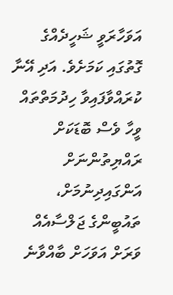އަވަހާރަވީ ޝަހީދެއްގެ ގޮތުގައި ކަމަށެވެ. އަދި އޭނާ ކުރައްވާފައިވާ ހިދުމަތްތައް ވީހާ ވެސް ބޮޑަކަށް ރައްޔިތުންނަށް އަންގައިދިނުމަށް، ތައުބީންގެ ޖަލްސާއެއް ވަރަށް އަވަހަށް ބާއްވާނެ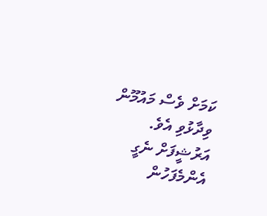ކަމަށް ވެސް މައުމޫން ވިދާޅުވި އެވެ.
އަރުޝީފަށް ނެގީ
އެންމެފަހުން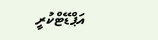އަޕްޑޭޓްކުރީ